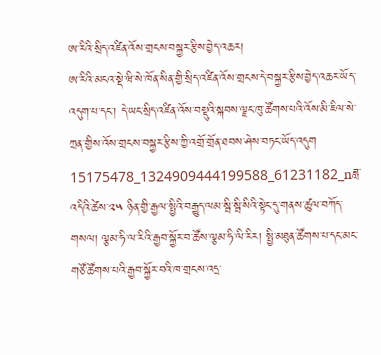ཨ་རིའི་སྲིད་འཛིན་འོས་གྲངས་བསྐྱར་རྩིས་བྱེད་འཆར།
ཨ་རིའི་མངའ་སྡེ་ཝི་སེ་ཁོན་སིན་གྱི་སྲིད་འཛིན་འོས་གྲངས་དེ་བསྐྱར་རྩིས་བྱེད་འཆར་ཡོད་འདུག་པ་དང་། དེ་ཡང་སྲིད་འཛིན་འོས་བསྡུའི་སྐབས་ལྗང་ཁུ་ཚོགས་པའི་འོས་མི་ཇིལ་སེ་ཀྲན་གྱིས་འོས་གྲངས་བསྐྱར་རྩིས་ཀྱི་འགྲོ་གྲོན་ཐབས་ཤེས་བཏང་ཡོད་འདུག
15175478_1324909444199588_61231182_nཟླ་འདིའི་ཚེས་༢༥ ཉིན་གྱི་རྒྱལ་སྤྱིའི་བརྒྱུད་ལམ་སྦི་སྦི་སིའི་སྟེང་དུ་གནས་ཚུལ་བཀོད་གསལ། ལྕམ་ཧི་ལ་རིའི་རྒྱབ་སྐྱོར་བ་ཚོས་ལྕམ་ཧི་ལི་རིར། སྤྱི་མཐུན་ཚོགས་པ་དང་མང་གཙོ་ཚོགས་པའི་རྒྱབ་སྐྱོར་བའི་ཁ་གྲངས་འདྲ་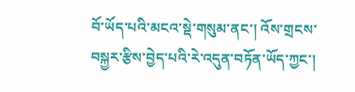བོ་ཡོད་པའི་མངའ་སྡེ་གསུམ་ནང་། འོས་གྲངས་བསྐྱར་རྩིས་བྱེད་པའི་རེ་འདུན་བཏོན་ཡོད་ཀྱང་།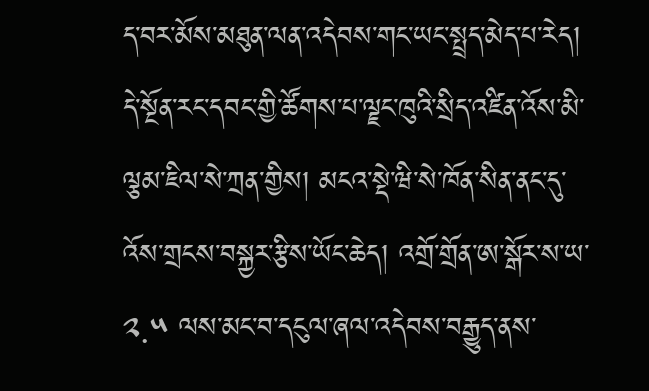ད་བར་མོས་མཐུན་ལན་འདེབས་གང་ཡང་སྤྲད་མེད་པ་རེད། དེ་སྔོན་རང་དབང་གྱི་ཚོགས་པ་ལྗང་ཁུའི་སྲིད་འཛིན་འོས་མི་ལྕམ་ཇིལ་སེ་ཀྲན་གྱིས། མངའ་སྡེ་ཝི་སེ་ཁོན་སིན་ནང་དུ་འོས་གྲངས་བསྐྱར་རྩིས་ཡོང་ཆེད། འགྲོ་གྲོན་ཨ་སྒོར་ས་ཡ་༢.༥ ལས་མང་བ་དངུལ་ཞལ་འདེབས་བརྒྱུད་ནས་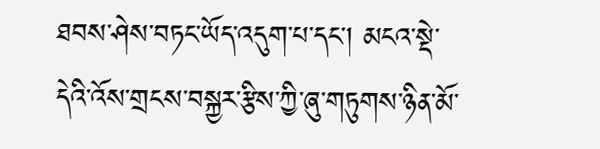ཐབས་ཤེས་བཏང་ཡོད་འདུག་པ་དང་། མངའ་སྡེ་དེའི་འོས་གྲངས་བསྐྱར་རྩིས་ཀྱི་ཞུ་གཏུགས་ཉིན་མོ་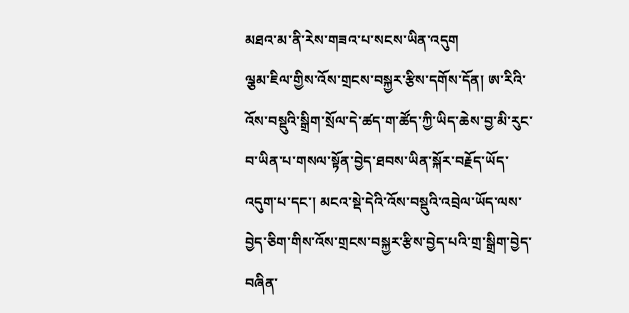མཐའ་མ་ནི་རེས་གཟའ་པ་སངས་ཡིན་འདུག
ལྕམ་ཇིལ་གྱིས་འོས་གྲངས་བསྐྱར་རྩིས་དགོས་དོན། ཨ་རིའི་འོས་བསྡུའི་སྒྲིག་སྲོལ་དེ་ཚད་ག་ཚོད་ཀྱི་ཡིད་ཆེས་བྱ་མི་རུང་བ་ཡིན་པ་གསལ་སྟོན་བྱེད་ཐབས་ཡིན་སྐོར་བརྗོད་ཡོད་འདུག་པ་དང་། མངའ་སྡེ་དེའི་འོས་བསྡུའི་འབྲེལ་ཡོད་ལས་བྱེད་ཅིག་གིས་འོས་གྲངས་བསྐྱར་རྩིས་བྱེད་པའི་གྲ་སྒྲིག་བྱེད་བཞིན་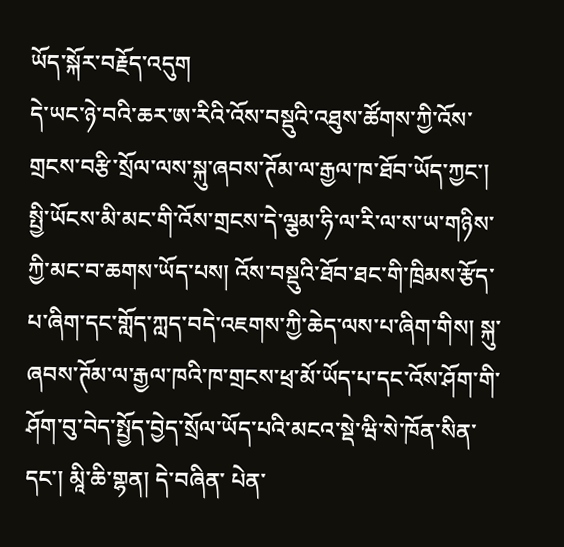ཡོད་སྐོར་བརྗོད་འདུག
དེ་ཡང་ཉེ་བའི་ཆར་ཨ་རིའི་འོས་བསྡུའི་འཐུས་ཚོགས་ཀྱི་འོས་གྲངས་བརྩི་སྲོལ་ལས་སྐུ་ཞབས་ཊོམ་ལ་རྒྱལ་ཁ་ཐོབ་ཡོད་ཀྱང་། སྤྱི་ཡོངས་མི་མང་གི་འོས་གྲངས་དེ་ལྕམ་ཧི་ལ་རི་ལ་ས་ཡ་གཉིས་ཀྱི་མང་བ་ཆགས་ཡོད་པས། འོས་བསྡུའི་ཐོབ་ཐང་གི་ཁྲིམས་རྩོད་པ་ཞིག་དང་གློད་ཀླད་བདེ་འཇགས་ཀྱི་ཆེད་ལས་པ་ཞིག་གིས། སྐུ་ཞབས་ཊོམ་ལ་རྒྱལ་ཁའི་ཁ་གྲངས་ཕྲ་མོ་ཡོད་པ་དང་འོས་ཤོག་གི་ཤོག་བུ་བེད་སྤྱོད་བྱེད་སྲོལ་ཡོད་པའི་མངའ་སྡེ་ཝི་སེ་ཁོན་སིན་དང་། མཱི་ཆི་གྷན། དེ་བཞིན་ པེན་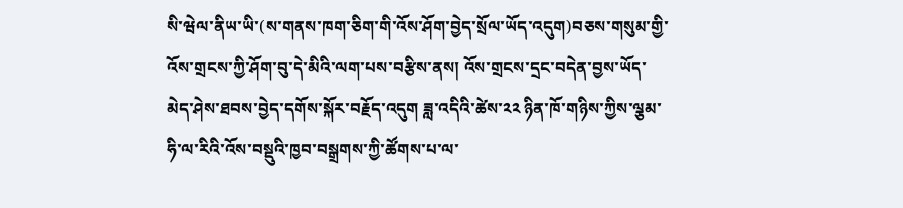སི་ཝེལ་ནིཡ་ཡི་(ས་གནས་ཁག་ཅིག་གི་འོས་ཤོག་བྱེད་སྲོལ་ཡོད་འདུག)བཅས་གསུམ་གྱི་འོས་གྲངས་ཀྱི་ཤོག་བུ་དེ་མིའི་ལག་པས་བརྩིས་ནས། འོས་གྲངས་དྲང་བདེན་བྱས་ཡོད་མེད་ཤེས་ཐབས་བྱེད་དགོས་སྐོར་བརྗོད་འདུག ཟླ་འདིའི་ཚེས་༢༢ ཉིན་ཁོ་གཉིས་ཀྱིས་ལྕམ་ཧི་ལ་རིའི་འོས་བསྡུའི་ཁྱབ་བསྒྲགས་ཀྱི་ཚོགས་པ་ལ་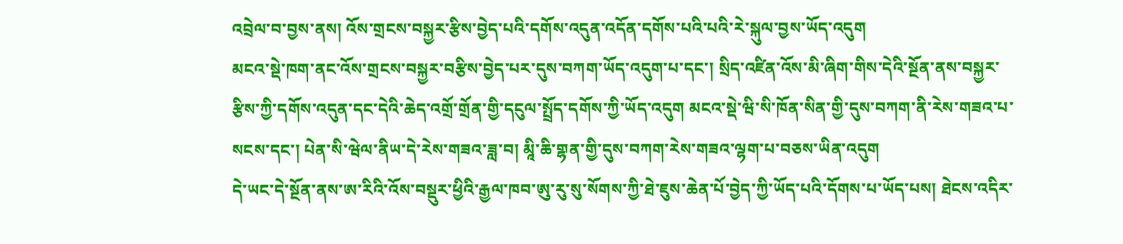འབྲེལ་བ་བྱས་ནས། འོས་གྲངས་བསྐྱར་རྩིས་བྱེད་པའི་དགོས་འདུན་འདོན་དགོས་པའི་པའི་རེ་སྐུལ་བྱས་ཡོད་འདུག
མངའ་སྡེ་ཁག་ནང་འོས་གྲངས་བསྐྱར་བརྩིས་བྱེད་པར་དུས་བཀག་ཡོད་འདུག་པ་དང་། སྲིད་འཛིན་འོས་མི་ཞིག་གིས་དེའི་སྔོན་ནས་བསྐྱར་རྩིས་ཀྱི་དགོས་འདུན་དང་དེའི་ཆེད་འགྲོ་གྲོན་གྱི་དངུལ་སྤྲོད་དགོས་ཀྱི་ཡོད་འདུག མངའ་སྡེ་ཝི་སི་ཁོན་སིན་གྱི་དུས་བཀག་ནི་རེས་གཟའ་པ་སངས་དང་། པེན་སི་ཝེལ་ནིཡ་དེ་རེས་གཟའ་ཟླ་བ། མཱི་ཆི་གྷན་གྱི་དུས་བཀག་རེས་གཟའ་ལྷག་པ་བཅས་ཡིན་འདུག
དེ་ཡང་དེ་སྔོན་ནས་ཨ་རིའི་འོས་བསྡུར་ཕྱིའི་རྒྱལ་ཁབ་ཨུ་རུ་སུ་སོགས་ཀྱི་ཐེ་ཇུས་ཆེན་པོ་བྱེད་ཀྱི་ཡོད་པའི་དོགས་པ་ཡོད་པས། ཐེངས་འདིར་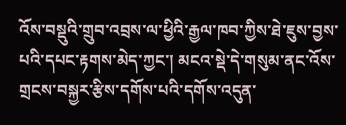འོས་བསྡུའི་གྲུབ་འབྲས་ལ་ཕྱིའི་རྒྱལ་ཁབ་ཀྱིས་ཐེ་ཇུས་བྱས་པའི་དཔང་རྟགས་མེད་ཀྱང་། མངའ་སྡེ་དེ་གསུམ་ནང་འོས་གྲངས་བསྐྱར་རྩིས་དགོས་པའི་དགོས་འདུན་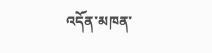འདོན་མཁན་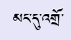མང་དུ་འགྲོ་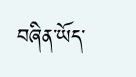བཞིན་ཡོད་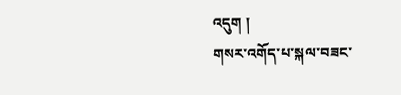འདུག །
གསར་འགོད་པ་སྐལ་བཟང་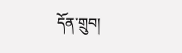དོན་གྲུབ།